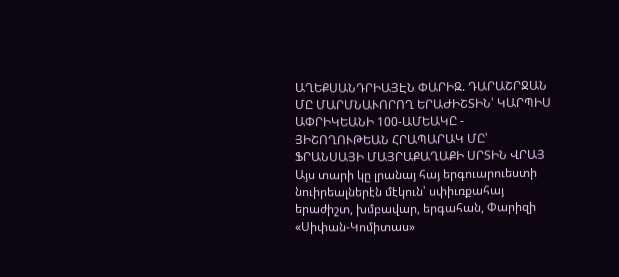ԱՂԵՔՍԱՆԴՐԻԱՅԷՆ ՓԱՐԻԶ. ԴԱՐԱՇՐՋԱՆ ՄԸ ՄԱՐՄՆԱՒՈՐՈՂ ԵՐԱԺԻՇՏԻՆ՝ ԿԱՐՊԻՍ ԱՓՐԻԿԵԱՆԻ 100-ԱՄԵԱԿԸ - ՅԻՇՈՂՈՒԹԵԱՆ ՀՐԱՊԱՐԱԿ ՄԸ՝ ՖՐԱՆՍԱՅԻ ՄԱՅՐԱՔԱՂԱՔԻ ՍՐՏԻՆ ՎՐԱՅ
Այս տարի կը լրանայ հայ երգուարուեստի նուիրեալներէն մէկուն՝ սփիւռքահայ երաժիշտ, խմբավար, երգահան, Փարիզի «Սիփան-Կոմիտաս»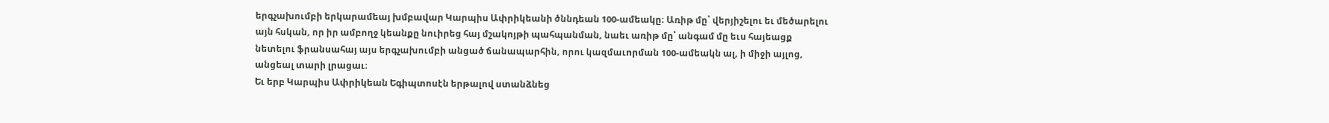երգչախումբի երկարամեայ խմբավար Կարպիս Ափրիկեանի ծննդեան 100-ամեակը։ Առիթ մը՝ վերյիշելու եւ մեծարելու այն հսկան, որ իր ամբողջ կեանքը նուիրեց հայ մշակոյթի պահպանման, նաեւ առիթ մը՝ անգամ մը եւս հայեացք նետելու ֆրանսահայ այս երգչախումբի անցած ճանապարհին, որու կազմաւորման 100-ամեակն ալ, ի միջի այլոց, անցեալ տարի լրացաւ։
Եւ երբ Կարպիս Ափրիկեան Եգիպտոսէն երթալով ստանձնեց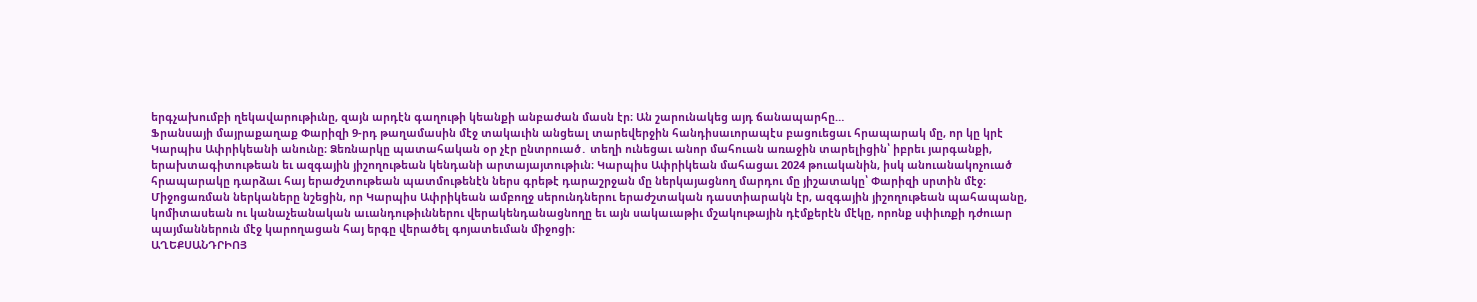երգչախումբի ղեկավարութիւնը, զայն արդէն գաղութի կեանքի անբաժան մասն էր։ Ան շարունակեց այդ ճանապարհը…
Ֆրանսայի մայրաքաղաք Փարիզի 9-րդ թաղամասին մէջ տակաւին անցեալ տարեվերջին հանդիսաւորապէս բացուեցաւ հրապարակ մը, որ կը կրէ Կարպիս Ափրիկեանի անունը։ Ձեռնարկը պատահական օր չէր ընտրուած․ տեղի ունեցաւ անոր մահուան առաջին տարելիցին՝ իբրեւ յարգանքի, երախտագիտութեան եւ ազգային յիշողութեան կենդանի արտայայտութիւն։ Կարպիս Ափրիկեան մահացաւ 2024 թուականին, իսկ անուանակոչուած հրապարակը դարձաւ հայ երաժշտութեան պատմութենէն ներս գրեթէ դարաշրջան մը ներկայացնող մարդու մը յիշատակը՝ Փարիզի սրտին մէջ։
Միջոցառման ներկաները նշեցին, որ Կարպիս Ափրիկեան ամբողջ սերունդներու երաժշտական դաստիարակն էր, ազգային յիշողութեան պահապանը, կոմիտասեան ու կանաչեանական աւանդութիւններու վերակենդանացնողը եւ այն սակաւաթիւ մշակութային դէմքերէն մէկը, որոնք սփիւռքի դժուար պայմաններուն մէջ կարողացան հայ երգը վերածել գոյատեւման միջոցի։
ԱՂԵՔՍԱՆԴՐԻՈՅ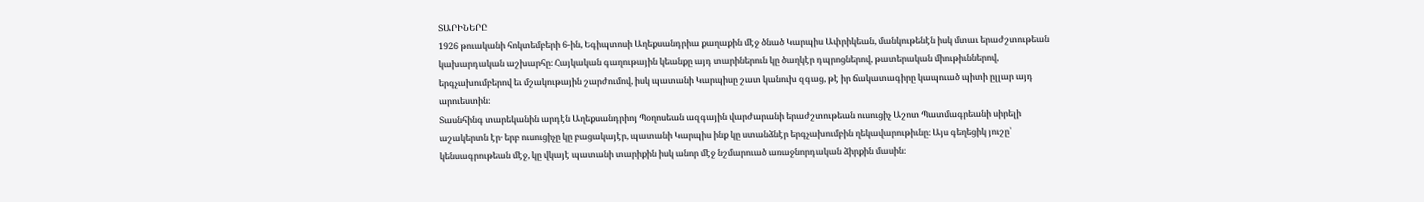ՏԱՐԻՆԵՐԸ
1926 թուականի հոկտեմբերի 6-ին, Եգիպտոսի Աղեքսանդրիա քաղաքին մէջ ծնած Կարպիս Ափրիկեան, մանկութենէն իսկ մտաւ երաժշտութեան կախարդական աշխարհը։ Հայկական գաղութային կեանքը այդ տարիներուն կը ծաղկէր դպրոցներով, թատերական միութիւններով, երգչախումբերով եւ մշակութային շարժումով, իսկ պատանի Կարպիսը շատ կանուխ զգաց, թէ իր ճակատագիրը կապուած պիտի ըլլար այդ արուեստին։
Տասնհինգ տարեկանին արդէն Աղեքսանդրիոյ Պօղոսեան ազգային վարժարանի երաժշտութեան ուսուցիչ Աշոտ Պատմագրեանի սիրելի աշակերտն էր․ երբ ուսուցիչը կը բացակայէր, պատանի Կարպիս ինք կը ստանձնէր երգչախումբին ղեկավարութիւնը։ Այս գեղեցիկ յուշը՝ կենսագրութեան մէջ, կը վկայէ պատանի տարիքին իսկ անոր մէջ նշմարուած առաջնորդական ձիրքին մասին։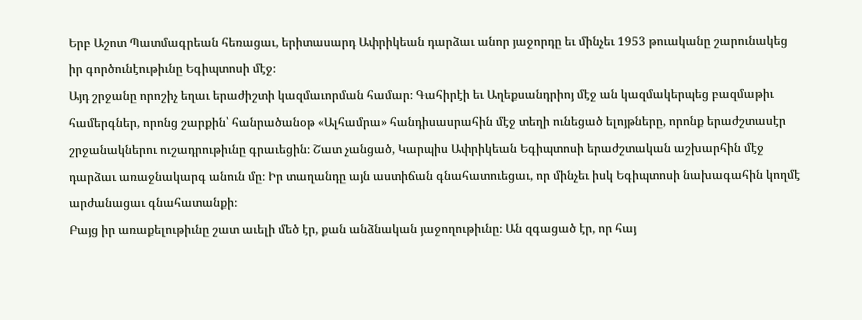Երբ Աշոտ Պատմագրեան հեռացաւ, երիտասարդ Ափրիկեան դարձաւ անոր յաջորդը եւ մինչեւ 1953 թուականը շարունակեց իր գործունէութիւնը Եգիպտոսի մէջ։
Այդ շրջանը որոշիչ եղաւ երաժիշտի կազմաւորման համար։ Գահիրէի եւ Աղեքսանդրիոյ մէջ ան կազմակերպեց բազմաթիւ համերգներ, որոնց շարքին՝ հանրածանօթ «Ալհամրա» հանդիսասրահին մէջ տեղի ունեցած ելոյթները, որոնք երաժշտասէր շրջանակներու ուշադրութիւնը գրաւեցին։ Շատ չանցած, Կարպիս Ափրիկեան Եգիպտոսի երաժշտական աշխարհին մէջ դարձաւ առաջնակարգ անուն մը։ Իր տաղանդը այն աստիճան գնահատուեցաւ, որ մինչեւ իսկ Եգիպտոսի նախագահին կողմէ արժանացաւ գնահատանքի։
Բայց իր առաքելութիւնը շատ աւելի մեծ էր, քան անձնական յաջողութիւնը։ Ան զգացած էր, որ հայ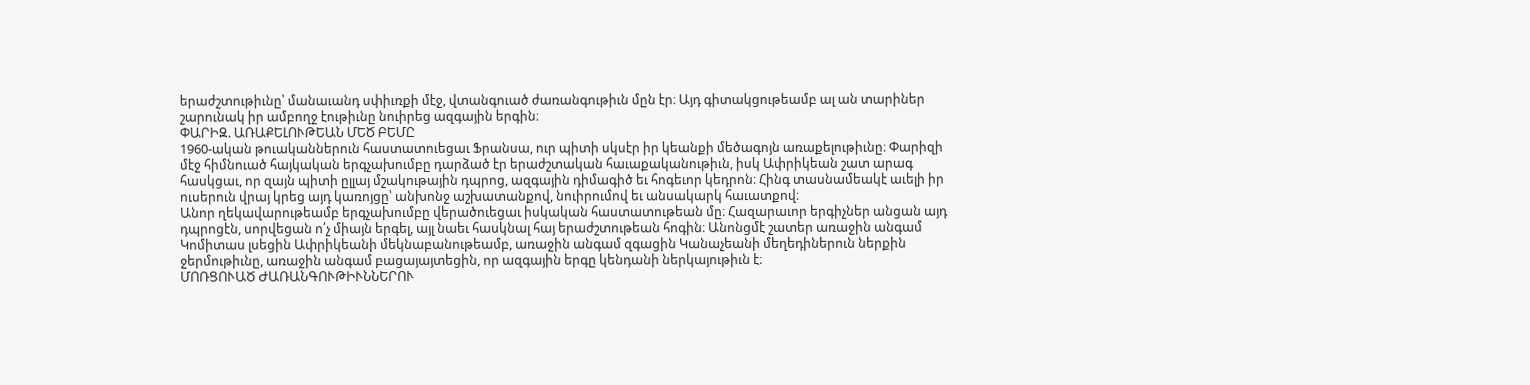երաժշտութիւնը՝ մանաւանդ սփիւռքի մէջ, վտանգուած ժառանգութիւն մըն էր։ Այդ գիտակցութեամբ ալ ան տարիներ շարունակ իր ամբողջ էութիւնը նուիրեց ազգային երգին։
ՓԱՐԻԶ. ԱՌԱՔԵԼՈՒԹԵԱՆ ՄԵԾ ԲԵՄԸ
1960-ական թուականներուն հաստատուեցաւ Ֆրանսա, ուր պիտի սկսէր իր կեանքի մեծագոյն առաքելութիւնը։ Փարիզի մէջ հիմնուած հայկական երգչախումբը դարձած էր երաժշտական հաւաքականութիւն, իսկ Ափրիկեան շատ արագ հասկցաւ, որ զայն պիտի ըլլայ մշակութային դպրոց, ազգային դիմագիծ եւ հոգեւոր կեդրոն։ Հինգ տասնամեակէ աւելի իր ուսերուն վրայ կրեց այդ կառոյցը՝ անխոնջ աշխատանքով, նուիրումով եւ անսակարկ հաւատքով։
Անոր ղեկավարութեամբ երգչախումբը վերածուեցաւ իսկական հաստատութեան մը։ Հազարաւոր երգիչներ անցան այդ դպրոցէն, սորվեցան ո՛չ միայն երգել, այլ նաեւ հասկնալ հայ երաժշտութեան հոգին։ Անոնցմէ շատեր առաջին անգամ Կոմիտաս լսեցին Ափրիկեանի մեկնաբանութեամբ, առաջին անգամ զգացին Կանաչեանի մեղեդիներուն ներքին ջերմութիւնը, առաջին անգամ բացայայտեցին, որ ազգային երգը կենդանի ներկայութիւն է։
ՄՈՌՑՈՒԱԾ ԺԱՌԱՆԳՈՒԹԻՒՆՆԵՐՈՒ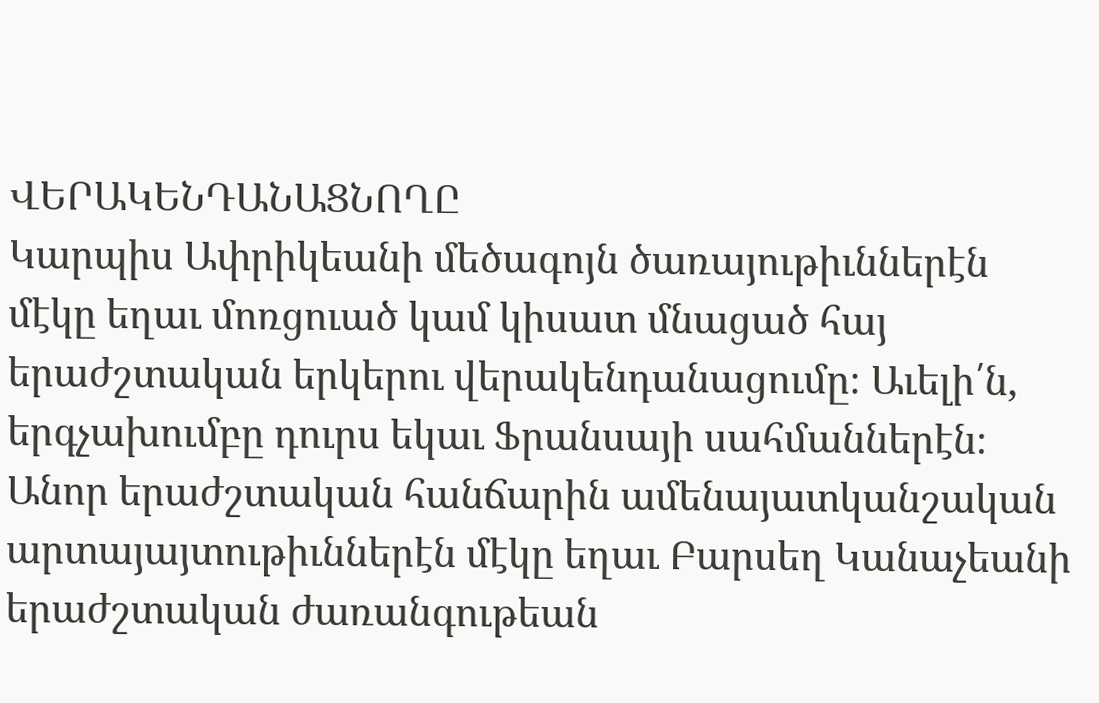ՎԵՐԱԿԵՆԴԱՆԱՑՆՈՂԸ
Կարպիս Ափրիկեանի մեծագոյն ծառայութիւններէն մէկը եղաւ մոռցուած կամ կիսատ մնացած հայ երաժշտական երկերու վերակենդանացումը։ Աւելի՛ն, երգչախումբը դուրս եկաւ Ֆրանսայի սահմաններէն։
Անոր երաժշտական հանճարին ամենայատկանշական արտայայտութիւններէն մէկը եղաւ Բարսեղ Կանաչեանի երաժշտական ժառանգութեան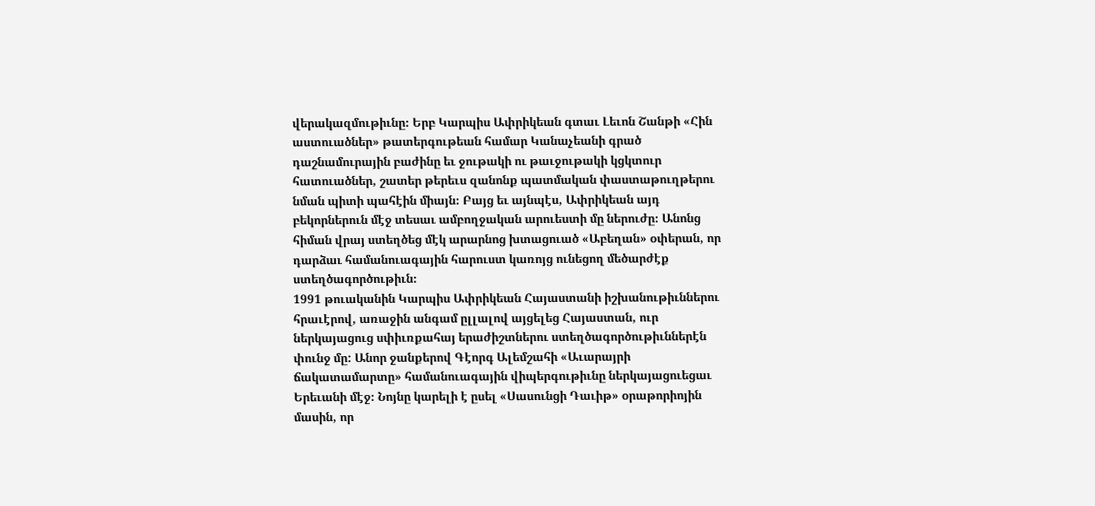վերակազմութիւնը։ Երբ Կարպիս Ափրիկեան գտաւ Լեւոն Շանթի «Հին աստուածներ» թատերգութեան համար Կանաչեանի գրած դաշնամուրային բաժինը եւ ջութակի ու թաւջութակի կցկտուր հատուածներ, շատեր թերեւս զանոնք պատմական փաստաթուղթերու նման պիտի պահէին միայն։ Բայց եւ այնպէս, Ափրիկեան այդ բեկորներուն մէջ տեսաւ ամբողջական արուեստի մը ներուժը։ Անոնց հիման վրայ ստեղծեց մէկ արարնոց խտացուած «Աբեղան» օփերան, որ դարձաւ համանուագային հարուստ կառոյց ունեցող մեծարժէք ստեղծագործութիւն։
1991 թուականին Կարպիս Ափրիկեան Հայաստանի իշխանութիւններու հրաւէրով, առաջին անգամ ըլլալով այցելեց Հայաստան, ուր ներկայացուց սփիւռքահայ երաժիշտներու ստեղծագործութիւններէն փունջ մը: Անոր ջանքերով Գէորգ Ալեմշահի «Աւարայրի ճակատամարտը» համանուագային վիպերգութիւնը ներկայացուեցաւ Երեւանի մէջ։ Նոյնը կարելի է ըսել «Սասունցի Դաւիթ» օրաթորիոյին մասին, որ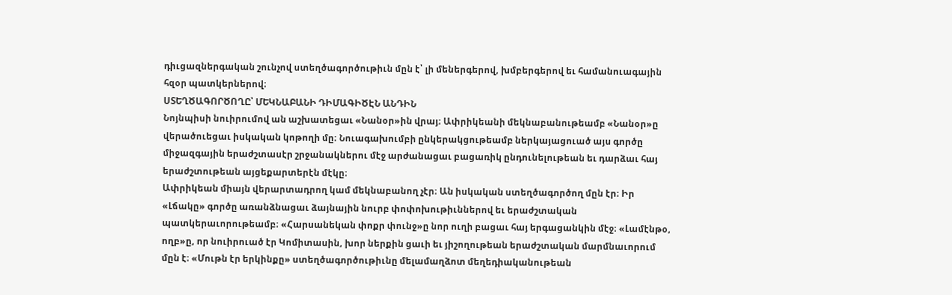դիւցազներգական շունչով ստեղծագործութիւն մըն է՝ լի մեներգերով, խմբերգերով եւ համանուագային հզօր պատկերներով։
ՍՏԵՂԾԱԳՈՐԾՈՂԸ՝ ՄԵԿՆԱԲԱՆԻ ԴԻՄԱԳԻԾԷՆ ԱՆԴԻՆ
Նոյնպիսի նուիրումով ան աշխատեցաւ «Նանօր»ին վրայ։ Ափրիկեանի մեկնաբանութեամբ «Նանօր»ը վերածուեցաւ իսկական կոթողի մը։ Նուագախումբի ընկերակցութեամբ ներկայացուած այս գործը միջազգային երաժշտասէր շրջանակներու մէջ արժանացաւ բացառիկ ընդունելութեան եւ դարձաւ հայ երաժշտութեան այցեքարտերէն մէկը։
Ափրիկեան միայն վերարտադրող կամ մեկնաբանող չէր։ Ան իսկական ստեղծագործող մըն էր։ Իր «Լճակը» գործը առանձնացաւ ձայնային նուրբ փոփոխութիւններով եւ երաժշտական պատկերաւորութեամբ։ «Հարսանեկան փոքր փունջ»ը նոր ուղի բացաւ հայ երգացանկին մէջ։ «Լամէնթօ, ողբ»ը, որ նուիրուած էր Կոմիտասին, խոր ներքին ցաւի եւ յիշողութեան երաժշտական մարմնաւորում մըն է։ «Մութն էր երկինքը» ստեղծագործութիւնը մելամաղձոտ մեղեդիականութեան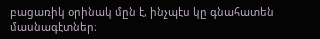բացառիկ օրինակ մըն է, ինչպէս կը գնահատեն մասնագէտներ։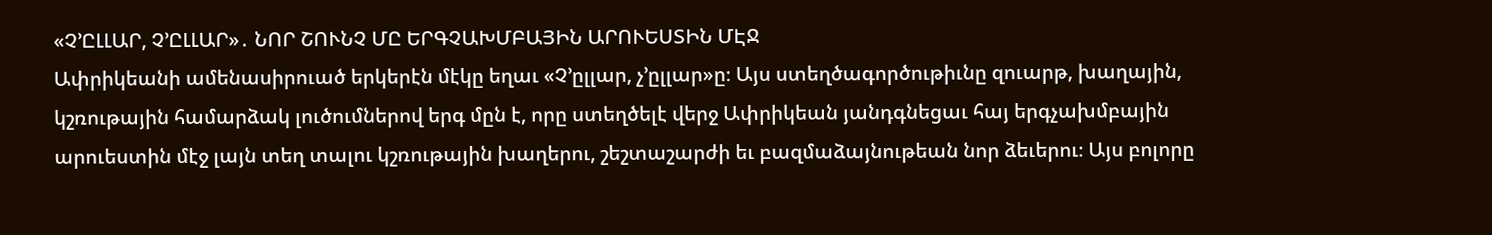«Չ՚ԸԼԼԱՐ, Չ՚ԸԼԼԱՐ»․ ՆՈՐ ՇՈՒՆՉ ՄԸ ԵՐԳՉԱԽՄԲԱՅԻՆ ԱՐՈՒԵՍՏԻՆ ՄԷՋ
Ափրիկեանի ամենասիրուած երկերէն մէկը եղաւ «Չ՚ըլլար, չ՚ըլլար»ը։ Այս ստեղծագործութիւնը զուարթ, խաղային, կշռութային համարձակ լուծումներով երգ մըն է, որը ստեղծելէ վերջ Ափրիկեան յանդգնեցաւ հայ երգչախմբային արուեստին մէջ լայն տեղ տալու կշռութային խաղերու, շեշտաշարժի եւ բազմաձայնութեան նոր ձեւերու։ Այս բոլորը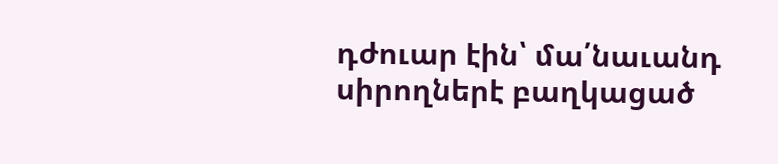դժուար էին՝ մա՛նաւանդ սիրողներէ բաղկացած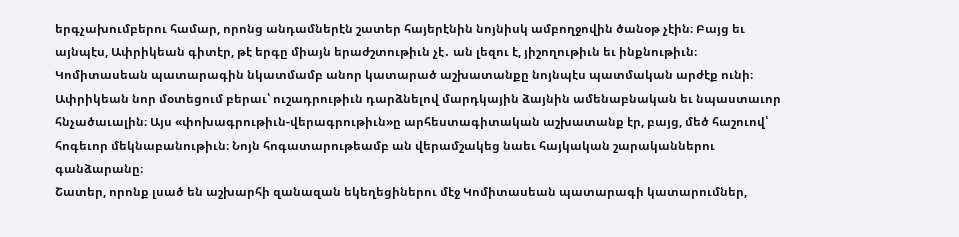երգչախումբերու համար, որոնց անդամներէն շատեր հայերէնին նոյնիսկ ամբողջովին ծանօթ չէին։ Բայց եւ այնպէս, Ափրիկեան գիտէր, թէ երգը միայն երաժշտութիւն չէ․ ան լեզու է, յիշողութիւն եւ ինքնութիւն։
Կոմիտասեան պատարագին նկատմամբ անոր կատարած աշխատանքը նոյնպէս պատմական արժէք ունի։ Ափրիկեան նոր մօտեցում բերաւ՝ ուշադրութիւն դարձնելով մարդկային ձայնին ամենաբնական եւ նպաստաւոր հնչածաւալին։ Այս «փոխագրութիւն-վերագրութիւն»ը արհեստագիտական աշխատանք էր, բայց, մեծ հաշուով՝ հոգեւոր մեկնաբանութիւն։ Նոյն հոգատարութեամբ ան վերամշակեց նաեւ հայկական շարականներու գանձարանը։
Շատեր, որոնք լսած են աշխարհի զանազան եկեղեցիներու մէջ Կոմիտասեան պատարագի կատարումներ,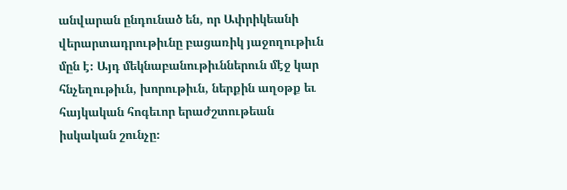անվարան ընդունած են, որ Ափրիկեանի վերարտադրութիւնը բացառիկ յաջողութիւն մըն է։ Այդ մեկնաբանութիւններուն մէջ կար հնչեղութիւն, խորութիւն, ներքին աղօթք եւ հայկական հոգեւոր երաժշտութեան իսկական շունչը։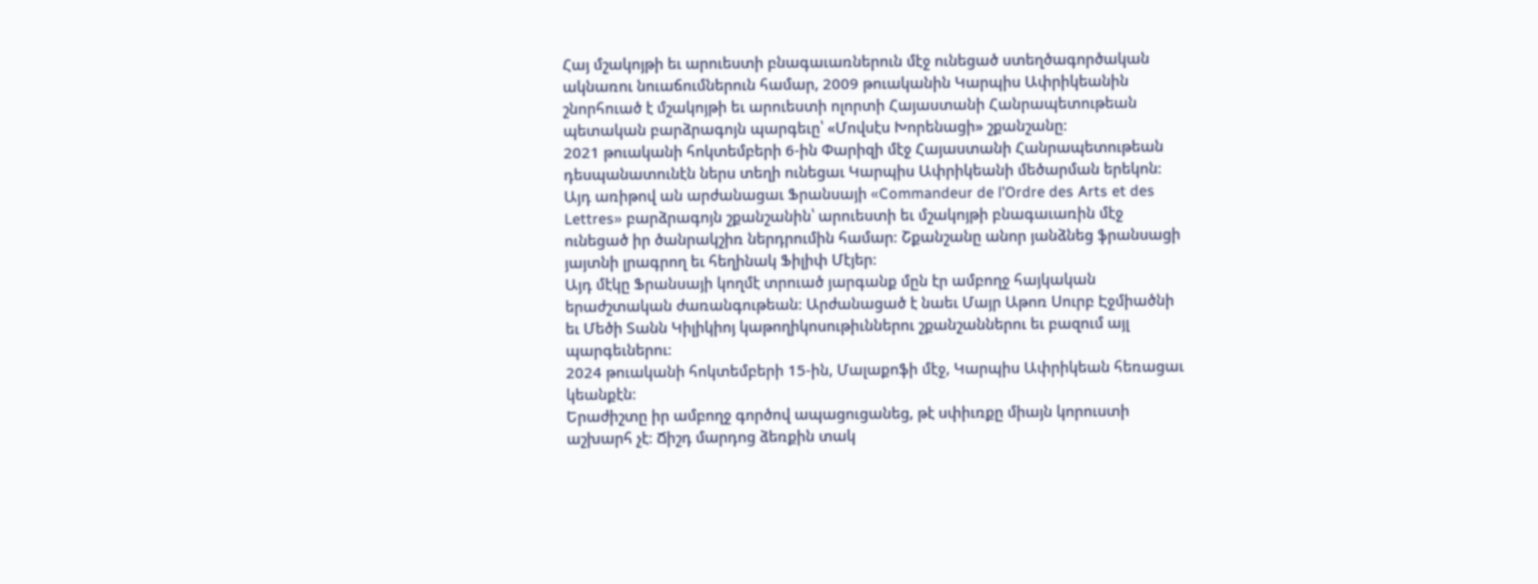Հայ մշակոյթի եւ արուեստի բնագաւառներուն մէջ ունեցած ստեղծագործական ակնառու նուաճումներուն համար, 2009 թուականին Կարպիս Ափրիկեանին շնորհուած է մշակոյթի եւ արուեստի ոլորտի Հայաստանի Հանրապետութեան պետական բարձրագոյն պարգեւը՝ «Մովսէս Խորենացի» շքանշանը։
2021 թուականի հոկտեմբերի 6-ին Փարիզի մէջ Հայաստանի Հանրապետութեան դեսպանատունէն ներս տեղի ունեցաւ Կարպիս Ափրիկեանի մեծարման երեկոն։ Այդ առիթով ան արժանացաւ Ֆրանսայի «Commandeur de l’Ordre des Arts et des Lettres» բարձրագոյն շքանշանին՝ արուեստի եւ մշակոյթի բնագաւառին մէջ ունեցած իր ծանրակշիռ ներդրումին համար։ Շքանշանը անոր յանձնեց ֆրանսացի յայտնի լրագրող եւ հեղինակ Ֆիլիփ Մէյեր։
Այդ մէկը Ֆրանսայի կողմէ տրուած յարգանք մըն էր ամբողջ հայկական երաժշտական ժառանգութեան։ Արժանացած է նաեւ Մայր Աթոռ Սուրբ Էջմիածնի եւ Մեծի Տանն Կիլիկիոյ կաթողիկոսութիւններու շքանշաններու եւ բազում այլ պարգեւներու։
2024 թուականի հոկտեմբերի 15-ին, Մալաքոֆի մէջ, Կարպիս Ափրիկեան հեռացաւ կեանքէն։
Երաժիշտը իր ամբողջ գործով ապացուցանեց, թէ սփիւռքը միայն կորուստի աշխարհ չէ։ Ճիշդ մարդոց ձեռքին տակ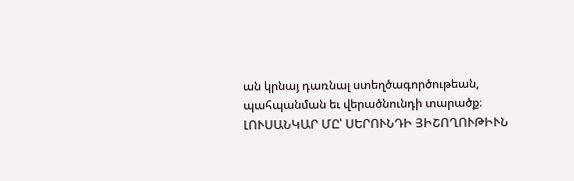ան կրնայ դառնալ ստեղծագործութեան, պահպանման եւ վերածնունդի տարածք։
ԼՈՒՍԱՆԿԱՐ ՄԸ՝ ՍԵՐՈՒՆԴԻ ՅԻՇՈՂՈՒԹԻՒՆ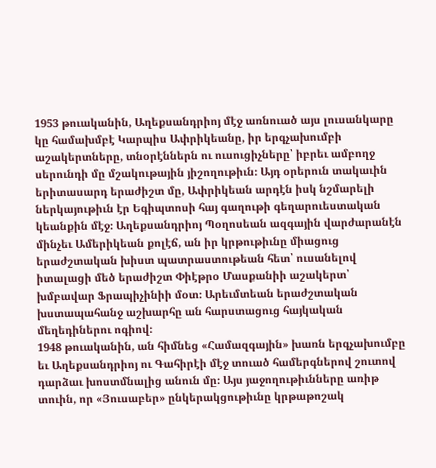1953 թուականին, Աղեքսանդրիոյ մէջ առնուած այս լուսանկարը կը համախմբէ Կարպիս Ափրիկեանը, իր երգչախումբի աշակերտները, տնօրէններն ու ուսուցիչները՝ իբրեւ ամբողջ սերունդի մը մշակութային յիշողութիւն։ Այդ օրերուն տակաւին երիտասարդ երաժիշտ մը, Ափրիկեան արդէն իսկ նշմարելի ներկայութիւն էր Եգիպտոսի հայ գաղութի գեղարուեստական կեանքին մէջ։ Աղեքսանդրիոյ Պօղոսեան ազգային վարժարանէն մինչեւ Ամերիկեան քոլէճ, ան իր կրթութիւնը միացուց երաժշտական խիստ պատրաստութեան հետ՝ ուսանելով իտալացի մեծ երաժիշտ Փիէթրօ Մասքանիի աշակերտ՝ խմբավար Ֆրապիչինիի մօտ։ Արեւմտեան երաժշտական խստապահանջ աշխարհը ան հարստացուց հայկական մեղեդիներու ոգիով։
1948 թուականին, ան հիմնեց «Համազգային» խառն երգչախումբը եւ Աղեքսանդրիոյ ու Գահիրէի մէջ տուած համերգներով շուտով դարձաւ խոստմնալից անուն մը։ Այս յաջողութիւնները առիթ տուին, որ «Յուսաբեր» ընկերակցութիւնը կրթաթոշակ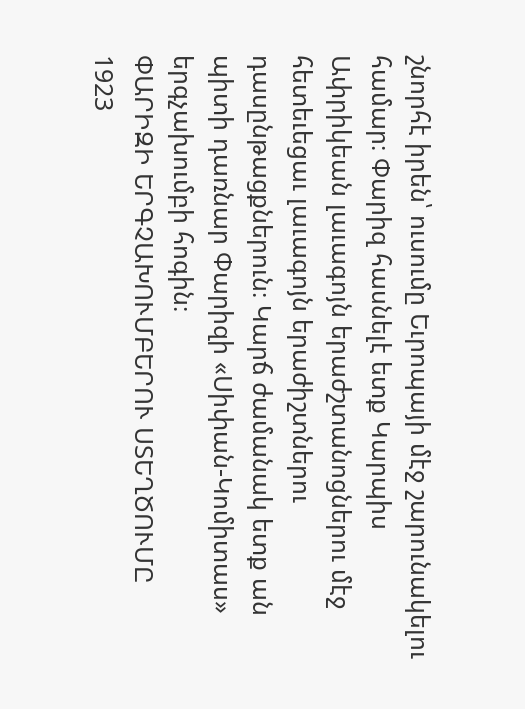շնորհէ իրեն՝ ուսումը Եւրոպայի մէջ շարունակելու համար։ Փարիզ հասնելէ ետք Կարպիս Ափրիկեան լաւագոյն երաժշտանոցներու մէջ հետեւեցաւ լաւագոյն երաժիշտներու դասընթացքներուն։ Կարճ ժամանակ ետք ան պիտի դառնար Փարիզի «Սիփան-Կոմիտաս» երգչախումբի հոգին։
ՓԱՐԻԶԻ ԵՐԳՉԱԽՈՒՄԲԵՐՈՒ ՍՏԵՂԾՈՒՄԸ
1923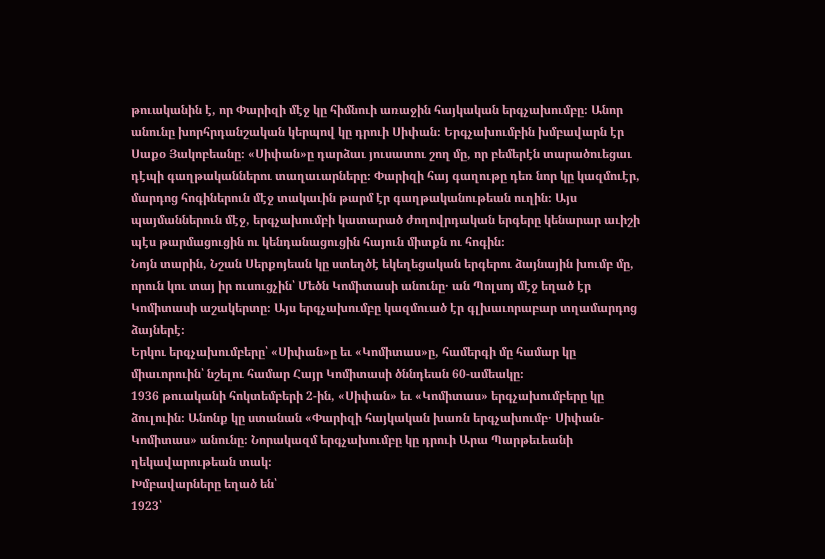թուականին է, որ Փարիզի մէջ կը հիմնուի առաջին հայկական երգչախումբը։ Անոր անունը խորհրդանշական կերպով կը դրուի Սիփան։ Երգչախումբին խմբավարն էր Սաքօ Յակոբեանը։ «Սիփան»ը դարձաւ յուսատու շող մը, որ բեմերէն տարածուեցաւ դէպի գաղթականներու տաղաւարները։ Փարիզի հայ գաղութը դեռ նոր կը կազմուէր, մարդոց հոգիներուն մէջ տակաւին թարմ էր գաղթականութեան ուղին։ Այս պայմաններուն մէջ, երգչախումբի կատարած ժողովրդական երգերը կենարար աւիշի պէս թարմացուցին ու կենդանացուցին հայուն միտքն ու հոգին։
Նոյն տարին, Նշան Սերքոյեան կը ստեղծէ եկեղեցական երգերու ձայնային խումբ մը, որուն կու տայ իր ուսուցչին՝ Մեծն Կոմիտասի անունը․ ան Պոլսոյ մէջ եղած էր Կոմիտասի աշակերտը։ Այս երգչախումբը կազմուած էր գլխաւորաբար տղամարդոց ձայներէ։
Երկու երգչախումբերը՝ «Սիփան»ը եւ «Կոմիտաս»ը, համերգի մը համար կը միաւորուին՝ նշելու համար Հայր Կոմիտասի ծննդեան 60-ամեակը։
1936 թուականի հոկտեմբերի 2-ին, «Սիփան» եւ «Կոմիտաս» երգչախումբերը կը ձուլուին։ Անոնք կը ստանան «Փարիզի հայկական խառն երգչախումբ․ Սիփան-Կոմիտաս» անունը։ Նորակազմ երգչախումբը կը դրուի Արա Պարթեւեանի ղեկավարութեան տակ։
Խմբավարները եղած են՝
1923՝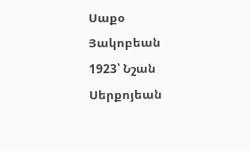Սաքօ Յակոբեան
1923՝ Նշան Սերքոյեան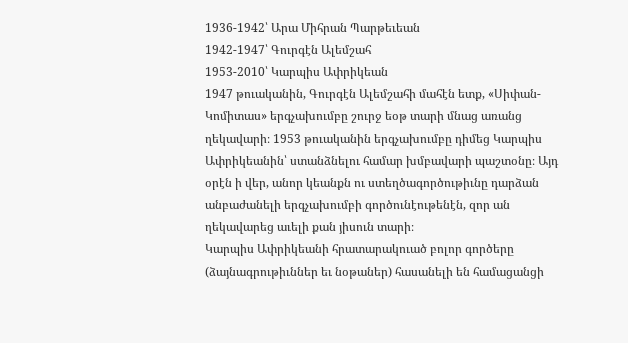1936-1942՝ Արա Միհրան Պարթեւեան
1942-1947՝ Գուրգէն Ալեմշահ
1953-2010՝ Կարպիս Ափրիկեան
1947 թուականին, Գուրգէն Ալեմշահի մահէն ետք, «Սիփան-Կոմիտաս» երգչախումբը շուրջ եօթ տարի մնաց առանց ղեկավարի։ 1953 թուականին երգչախումբը դիմեց Կարպիս Ափրիկեանին՝ ստանձնելու համար խմբավարի պաշտօնը։ Այդ օրէն ի վեր, անոր կեանքն ու ստեղծագործութիւնը դարձան անբաժանելի երգչախումբի գործունէութենէն, զոր ան ղեկավարեց աւելի քան յիսուն տարի։
Կարպիս Ափրիկեանի հրատարակուած բոլոր գործերը (ձայնագրութիւններ եւ նօթաներ) հասանելի են համացանցի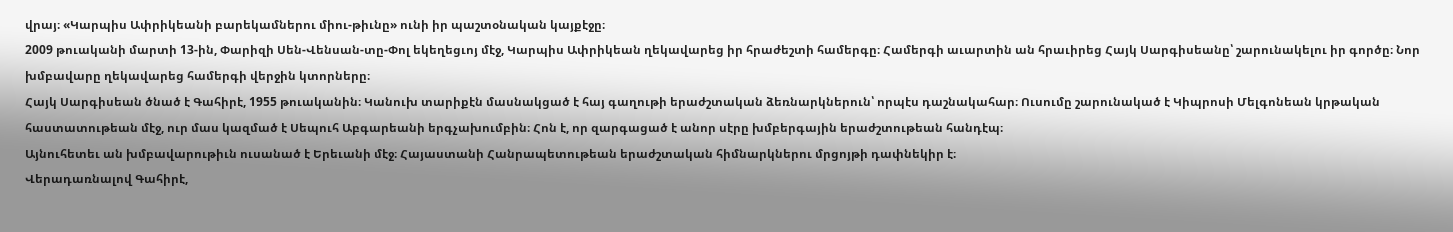վրայ։ «Կարպիս Ափրիկեանի բարեկամներու միու-թիւնը» ունի իր պաշտօնական կայքէջը։
2009 թուականի մարտի 13-ին, Փարիզի Սեն-Վենսան-տը-Փոլ եկեղեցւոյ մէջ, Կարպիս Ափրիկեան ղեկավարեց իր հրաժեշտի համերգը։ Համերգի աւարտին ան հրաւիրեց Հայկ Սարգիսեանը՝ շարունակելու իր գործը։ Նոր խմբավարը ղեկավարեց համերգի վերջին կտորները։
Հայկ Սարգիսեան ծնած է Գահիրէ, 1955 թուականին։ Կանուխ տարիքէն մասնակցած է հայ գաղութի երաժշտական ձեռնարկներուն՝ որպէս դաշնակահար։ Ուսումը շարունակած է Կիպրոսի Մելգոնեան կրթական հաստատութեան մէջ, ուր մաս կազմած է Սեպուհ Աբգարեանի երգչախումբին։ Հոն է, որ զարգացած է անոր սէրը խմբերգային երաժշտութեան հանդէպ։
Այնուհետեւ ան խմբավարութիւն ուսանած է Երեւանի մէջ։ Հայաստանի Հանրապետութեան երաժշտական հիմնարկներու մրցոյթի դափնեկիր է։
Վերադառնալով Գահիրէ,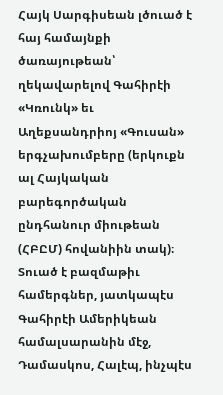Հայկ Սարգիսեան լծուած է հայ համայնքի ծառայութեան՝ ղեկավարելով Գահիրէի «Կռունկ» եւ Աղեքսանդրիոյ «Գուսան» երգչախումբերը (երկուքն ալ Հայկական բարեգործական ընդհանուր միութեան (ՀԲԸՄ) հովանիին տակ)։ Տուած է բազմաթիւ համերգներ, յատկապէս Գահիրէի Ամերիկեան համալսարանին մէջ, Դամասկոս, Հալէպ, ինչպէս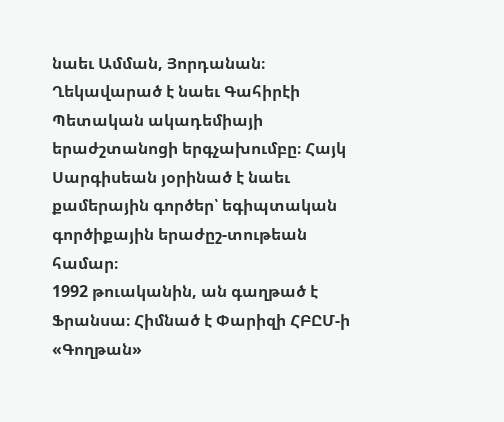նաեւ Ամման, Յորդանան։ Ղեկավարած է նաեւ Գահիրէի Պետական ակադեմիայի երաժշտանոցի երգչախումբը։ Հայկ Սարգիսեան յօրինած է նաեւ քամերային գործեր՝ եգիպտական գործիքային երաժըշ-տութեան համար։
1992 թուականին, ան գաղթած է Ֆրանսա։ Հիմնած է Փարիզի ՀԲԸՄ-ի «Գողթան»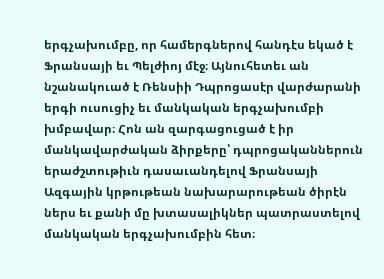երգչախումբը, որ համերգներով հանդէս եկած է Ֆրանսայի եւ Պելժիոյ մէջ։ Այնուհետեւ ան նշանակուած է Ռենսիի Դպրոցասէր վարժարանի երգի ուսուցիչ եւ մանկական երգչախումբի խմբավար։ Հոն ան զարգացուցած է իր մանկավարժական ձիրքերը՝ դպրոցականներուն երաժշտութիւն դասաւանդելով Ֆրանսայի Ազգային կրթութեան նախարարութեան ծիրէն ներս եւ քանի մը խտասալիկներ պատրաստելով մանկական երգչախումբին հետ։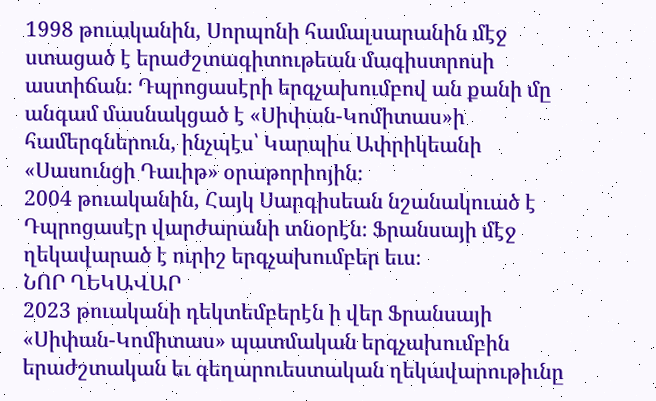1998 թուականին, Սորպոնի համալսարանին մէջ ստացած է երաժշտագիտութեան մագիստրոսի աստիճան։ Դպրոցասէրի երգչախումբով ան քանի մը անգամ մասնակցած է «Սիփան-Կոմիտաս»ի համերգներուն, ինչպէս՝ Կարպիս Ափրիկեանի «Սասունցի Դաւիթ» օրաթորիոյին։
2004 թուականին, Հայկ Սարգիսեան նշանակուած է Դպրոցասէր վարժարանի տնօրէն։ Ֆրանսայի մէջ ղեկավարած է ուրիշ երգչախումբեր եւս։
ՆՈՐ ՂԵԿԱՎԱՐ
2023 թուականի դեկտեմբերէն ի վեր Ֆրանսայի «Սիփան-Կոմիտաս» պատմական երգչախումբին երաժշտական եւ գեղարուեստական ղեկավարութիւնը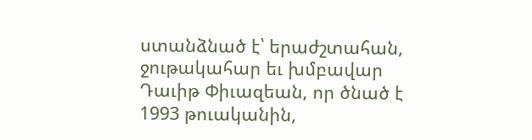ստանձնած է՝ երաժշտահան, ջութակահար եւ խմբավար Դաւիթ Փիւազեան, որ ծնած է 1993 թուականին,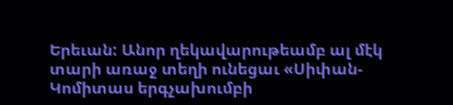Երեւան: Անոր ղեկավարութեամբ ալ մէկ տարի առաջ տեղի ունեցաւ «Սիփան- Կոմիտաս երգչախումբի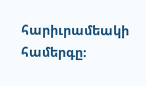հարիւրամեակի համերգը։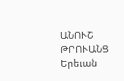ԱՆՈՒՇ ԹՐՈՒԱՆՑ
Երեւան